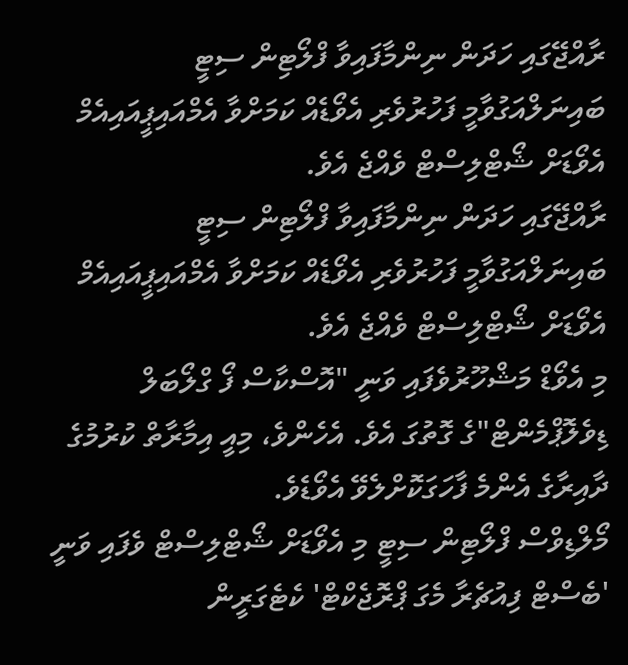ރާއްޖޭގައި ހަދަން ނިންމާފައިވާ ފްލޯޓިން ސިޓީ ބައިނަލްއަގުވާމީ ފަހުރުވެރި އެވޯޑެއް ކަމަށްވާ އެމްއައިޕީއައިއެމް އެވޯޑަށް ޝޯޓްލިސްޓް ވެއްޖެ އެވެ.
ރާއްޖޭގައި ހަދަން ނިންމާފައިވާ ފްލޯޓިން ސިޓީ ބައިނަލްއަގުވާމީ ފަހުރުވެރި އެވޯޑެއް ކަމަށްވާ އެމްއައިޕީއައިއެމް އެވޯޑަށް ޝޯޓްލިސްޓް ވެއްޖެ އެވެ.
މި އެވޯޑް މަޝްހޫރުވެފައި ވަނީ "އޮސްކާސް ފޯ ގްލޯބަލް ޑިވެލޮޕްމެންޓް"ގެ ގޮތުގަ އެވެ. އެހެންވެ، މިއީ އިމާރާތް ކުރުމުގެ ދާއިރާގެ އެންމެ ފާހަގަކޮށްލެވޭ އެވޯޑެވެ.
މޯލްޑިވްސް ފްލޯޓިން ސިޓީ މި އެވޯޑަށް ޝޯޓްލިސްޓް ވެފައި ވަނީ 'ބެސްޓް ފިއުޗެރާ މެގަ ޕްރޮޖެކްޓް' ކެޓެގަރީން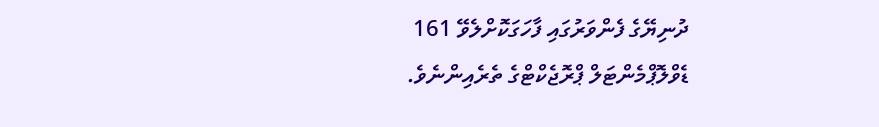ދުނިޔޭގެ ފެންވަރުގައި ފާހަގަކޮށްލެވޭ 161 ޑެވްލޮޕްމެންޓަލް ޕްރޮޖެކްޓްގެ ތެރެއިންނެވެ.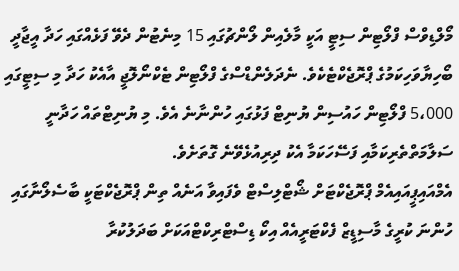މޯލްޑިވްސް ފްލޯޓިން ސިޓީ އަކީ މާލެއިން ލޯންޗުގައި 15 މިނެޓުން ދެވޭ ފަޅެއްގައި ހަދާ އީޖާދީ ބޯހިޔާވަހިކަމުގެ ޕްރޮޖެކްޓެކެވެ. ނެދަލެންޑްސްގެ ފްލޯޓިން ޓެކްނޯލޮޖީ އާއެކު ހަދާ މި ސިޓީގައި 5،000 ފްލޯޓިން ހައުސިން ޔުނިޓް ފަޅުގައި ހުންނާނެ އެވެ. މި ޔުނިޓްތައް ހަދާނީ ސަލާމަތްތެރިކަމާއި ފަސޭހަކަމާ އެކު ދިރިއުޅެވޭނެ ގޮތަށެވެ.
އެމްއައިޕީއައިއެމް ޕްރޮޖެކްޓަށް ޝޯޓްލިސްޓް ވެފައިވާ އަނެއް ތިން ޕްރޮޖެކްޓަކީ ބާސެލޯނާގައި ހުންނަ ކުރީގެ މާސިޑީޒް ފެކްޓަރީއެއް އިކޯ ޑިސްޓްރިކްޓްއަކަށް ބަދަލުކުރާ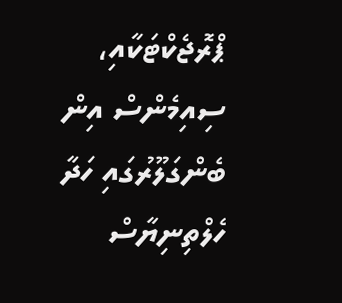ޕްރޮޖެކްޓަކާއި، ސިއިމެންސް އިން ބެންގަލޫރުގައި ހަދާ ހެލްތިނިޔާސް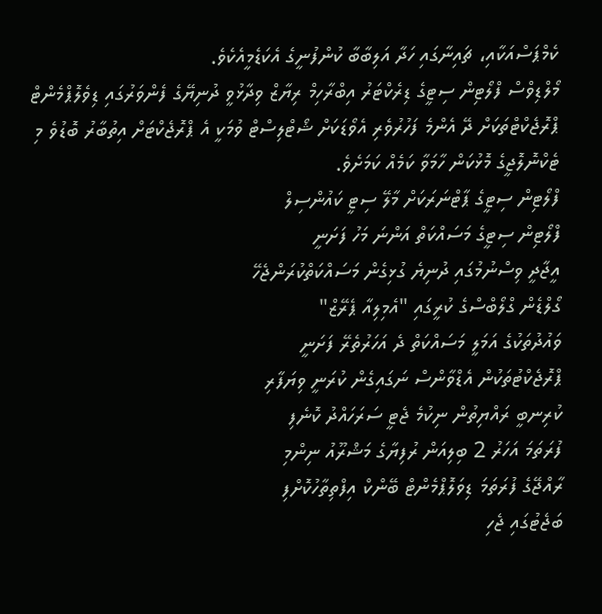ކެމްޕަސްއަކާއި، ޗައިނާގައި ހަދާ އަލިބާބާ ކުންފުނީގެ އެކަޑެމީއެކެވެ.
މޯލްޑިވްސް ފްލޯޓިން ސިޓީގެ ޑިރެކްޓަރު އިބްރާހިމް ރިޔާޒް ވިދާޅުވީ ދުނިޔޭގެ ފެންވަރުގައި ޑިވެލޮޕްމެންޓް ޕްރޮޖެކްޓްތަކަށް ދޭ އެންމެ ފަހުރުވެރި އެވޯޑަކަށް ޝޯޓްލިސްޓް ވުމަކީ އެ ޕްރޮޖެކްޓަށް އިތުބާރު ބޮޑުވެ މި ޓެކްނޮލޮޖީގެ މޮޅުކަން ހާމަވާ ކަމެއް ކަމަށެވެ.
ފްލޯޓިން ސިޓީގެ ޕާޓްނަރަކަށް މާލޭ ސިޓީ ކައުންސިލް
ފްލޯޓިން ސިޓީގެ މަސައްކަތް އަންނަ މަހު ފަށަނީ
އީޖާދީ ވިސްނުމުގައި ދުނިޔެ ގުޅިގެން މަސައްކަތްކުރަންޖެހޭ
ގޯލްޑެން ގްލޯބްސްގެ ކުރީގައި "އެމިލިއާ ޕެރޭޒް"
ވައުދުތަކުގެ އަމަލީ މަސައްކަތް ދެ އަހަރުތެރޭ ފަށަނީ
ޕްރޮޖެކްޓުތަކުން އެޑްވާންސް ނަގައިގެން ކުރަނީ ވިޔަފާރި
ކުރިނބީ ރައްޔިތުން ނިކުމެ ޖެޓީ ސަރަހައްދު ކޮނެފި
ފުރަތަމަ އަހަރު 2 ބިލިއަން ރުފިޔާގެ މަޝްރޫއު ނިންމި
ރާއްޖޭގެ ފުރަތަމަ ޑިވަލޮޕްމެންޓް ބޭންކް އިފްތިތާހުކޮށްފި
ބަޖެޓުގައި ޖެހި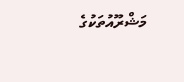މަޝްރޫއުތަކުގެ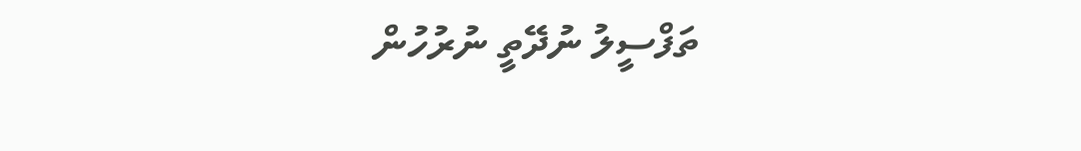ތަފްސީލު ނުދޭތީ ނުރުހުން